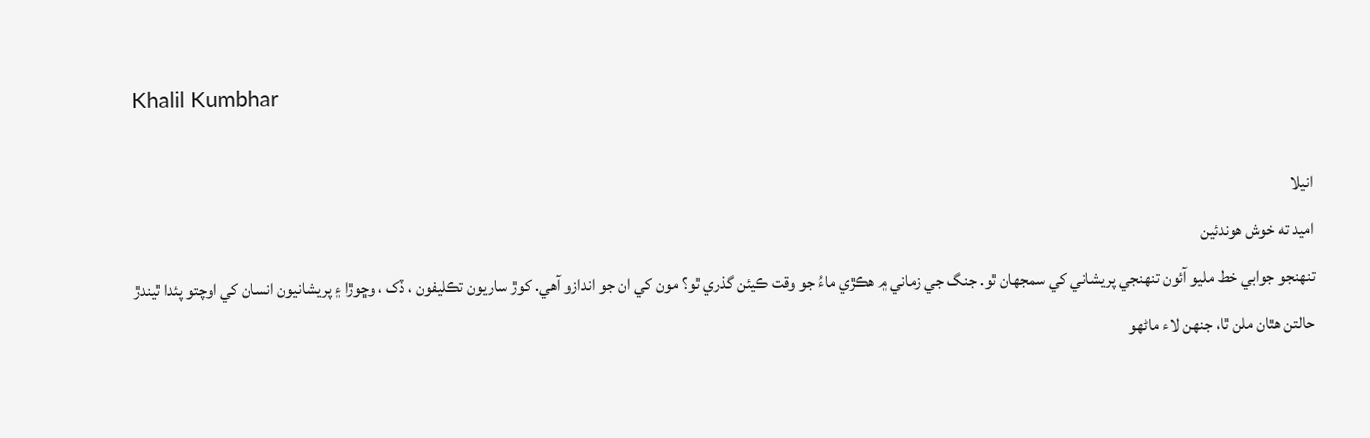Khalil Kumbhar

انيلا
اميد ته خوش هوندئين
تنهنجو جوابي خط مليو آئون تنهنجي پريشاني کي سمجهان ٿو. جنگ جي زماني ۾ هڪڙي ماءُ جو وقت ڪيئن گذري ٿو؟ مون کي ان جو اندازو آهي. کوڙ ساريون تڪليفون ، ڏک ، وڇوڙا ۽ پريشانيون انسان کي اوچتو پئدا ٿيندڙ حالتن هٿان ملن ٿا، جنهن لاء ماڻهو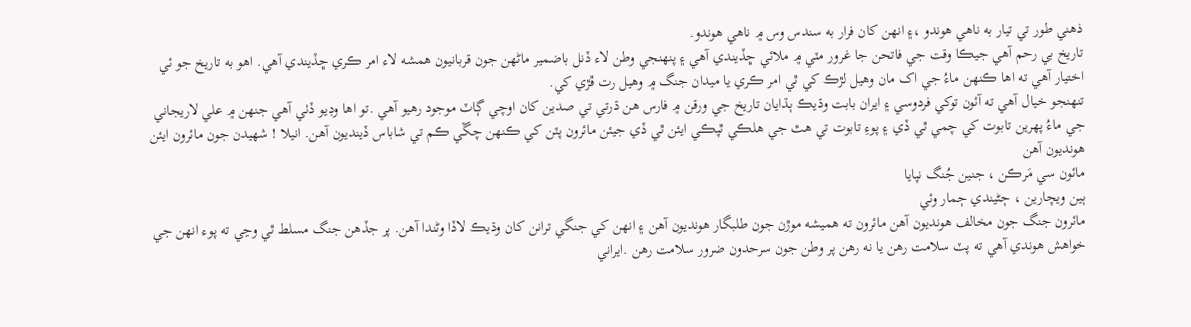ذهني طور تي تيار به ناهي هوندو ،۽ انهن کان فرار به سندس وس ۾ ناهي هوندو.
تاريخ بي رحم آهي جيڪا وقت جي فاتحن جا غرور مٽي ۾ ملائي ڇڏيندي آهي ۽ پنهنجي وطن لاء ڏنل باضمير ماڻهن جون قربانيون همشه لاء امر ڪري ڇڏيندي آهي. اهو به تاريخ جو ئي اختيار آهي ته اها ڪنهن ماءُ جي اک مان وهيل لڙڪ کي ٿي امر ڪري يا ميدان جنگ ۾ وهيل رت ڦڙي کي.
تنهنجو خيال آهي ته آئون توکي فردوسي ۽ ايران بابت وڌيڪ ٻڌايان تاريخ جي ورقن ۾ فارس هن ڌرتي تي صدين کان اوچي ڳاٽ موجود رهيو آهي .تو اها وڊيو ڏٺي آهي جنهن ۾ علي لاريجاني جي ماءُ پهرين تابوت کي چمي ٿي ڏي ۽ پوءِ تابوت تي هٿ جي هلڪي ٿپڪي ايئن ٿي ڏي جيئن مائرون پٽن کي ڪنهن چڱي ڪم تي شاباس ڏينديون آهن. انيلا ! شهيدن جون مائرون ايئن هونديون آهن
مائون سي مَرڪن ، جنين جُنگ نپايا
ٻين ويچارين ، ڄڻيندي ڄمار وئي
مائرون جنگ جون مخالف هونديون آهن مائرون ته هميشه موڙن جون طلبگار هونديون آهن ۽ انهن کي جنگي ترانن کان وڌيڪ لاڏا وڻندا آهن. پر جڏهن جنگ مسلط ٿي وڃي ته پوء انهن جي خواهش هوندي آهي ته پٽ سلامت رهن يا نه رهن پر وطن جون سرحدون ضرور سلامت رهن .ايراني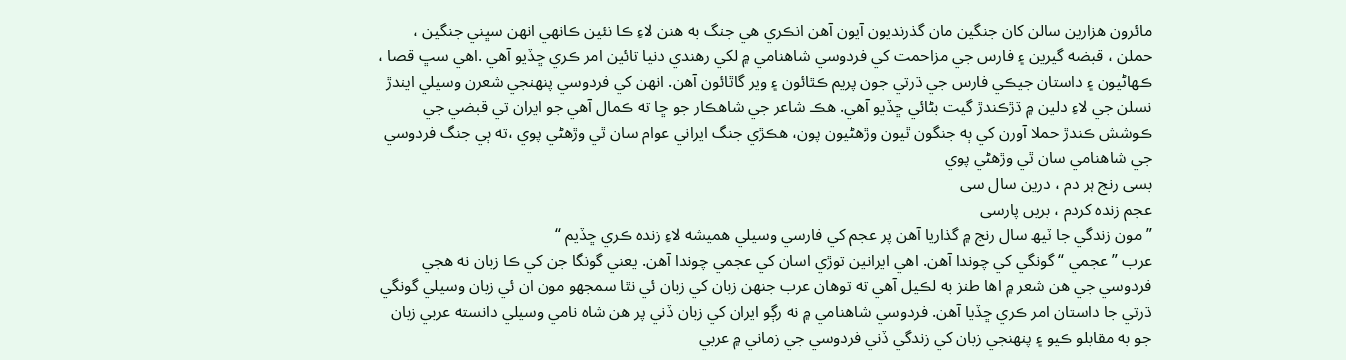مائرون هزارين سالن کان جنگين مان گذرنديون آيون آهن انڪري هي جنگ به هنن لاءِ ڪا نئين ڪانهي انهن سڀني جنگين ، حملن ، قبضه گيرين ۽ فارس جي مزاحمت کي فردوسي شاهنامي ۾ لکي رهندي دنيا تائين امر ڪري ڇڏيو آهي .اهي سڀ قصا ، ڪهاڻيون ۽ داستان جيڪي فارس جي ڌرتي جون پريم ڪٿائون ۽ وير گاٿائون آهن. انهن کي فردوسي پنهنجي شعرن وسيلي ايندڙ نسلن جي لاءِ دلين ۾ ڌڙڪندڙ گيت بڻائي ڇڏيو آهي. هڪ شاعر جي شاهڪار جو ڇا ته ڪمال آهي جو ايران تي قبضي جي ڪوشش ڪندڙ حملا آورن کي ٻه جنگون ٿيون وڙهڻيون پون، هڪڙي جنگ ايراني عوام سان ٿي وڙهڻي پوي ،ته ٻي جنگ فردوسي جي شاهنامي سان ٿي وڙهڻي پوي
بسی رنج ہر دم ، درین سال سی
عجم زندہ کردم ، بریں پارسی
” مون زندگي جا ٽيھ سال رنج ۾ گذاريا آهن پر عجم کي فارسي وسيلي هميشه لاءِ زنده ڪري ڇڏيم “
عرب ”عجمي “ گونگي کي چوندا آهن. اهي ايرانين توڙي اسان کي عجمي چوندا آهن. يعني گونگا جن کي ڪا زبان نه هجي فردوسي جي هن شعر ۾ اها طنز به لڪيل آهي ته توهان عرب جنهن زبان کي زبان ئي نٿا سمجهو مون ان ئي زبان وسيلي گونگي ڌرتي جا داستان امر ڪري ڇڏيا آهن. فردوسي شاهنامي ۾ نه رڳو ايران کي زبان ڏني پر هن شاه نامي وسيلي دانسته عربي زبان جو به مقابلو ڪيو ۽ پنهنجي زبان کي زندگي ڏني فردوسي جي زماني ۾ عربي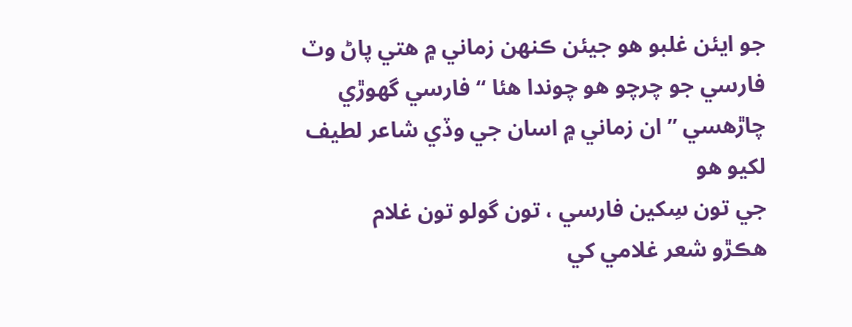جو ايئن غلبو هو جيئن ڪنهن زماني ۾ هتي پاڻ وٽ فارسي جو چرچو هو چوندا هئا “فارسي گهوڙي چاڙهسي ” ان زماني ۾ اسان جي وڏي شاعر لطيف لکيو هو
جي تون سِکين فارسي ، تون گولو تون غلام
هڪڙو شعر غلامي کي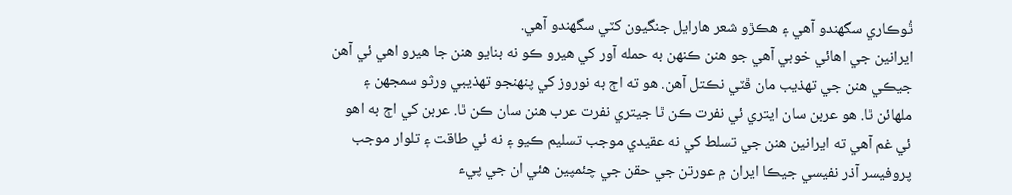ٿُوڪاري سگهندو آهي ۽ هڪڙو شعر هارايل جنگيون کٽي سگهندو آهي.
ايرانين جي اهائي خوبي آهي جو هنن ڪنهن به حمله آور کي هيرو ڪو نه بنايو هنن جا هيرو اهي ئي آهن جيڪي هنن جي تهذيب مان ڦٽي نڪتل آهن. هو ته اڄ به نوروز کي پنهنجو تهذيبي ورثو سمجهن ۽ ملهائن ٿا. هو عربن سان ايتري ئي نفرت ڪن ٿا جيتري نفرت عرب هنن سان ڪن ٿا. عربن کي اڄ به اهو ئي غم آهي ته ايرانين هنن جي تسلط کي نه عقيدي موجب تسليم ڪيو ۽ نه ئي طاقت ۽ تلوار موجب
پروفيسر آذر نفيسي جيڪا ايران ۾ عورتن جي حقن جي چئمپين هئي ان جي پيء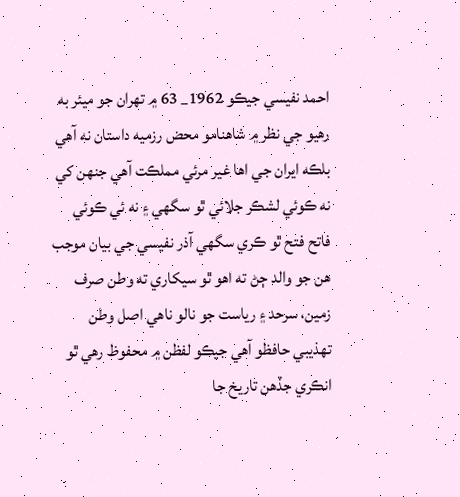احمد نفيسي جيڪو 1962_ 63 ۾ تهران جو ميئر به رهيو جي نظر ۾ شاهنامو محض رزميه داستان نه آهي بلڪه ايران جي اها غير مرئي مملڪت آهي جنهن کي نه ڪوئي لشڪر جلائي ٿو سگهي ۽ نه ئي ڪوئي فاتح فتح ٿو ڪري سگهي آذر نفيسي جي بيان موجب هن جو والد ڄڻ ته اهو ٿو سيکاري ته وطن صرف زمين، سرحد ۽ رياست جو نالو ناهي اصل وطن تهذيبي حافظو آهي جيڪو لفظن ۾ محفوظ رهي ٿو انڪري جڏهن تاريخ جا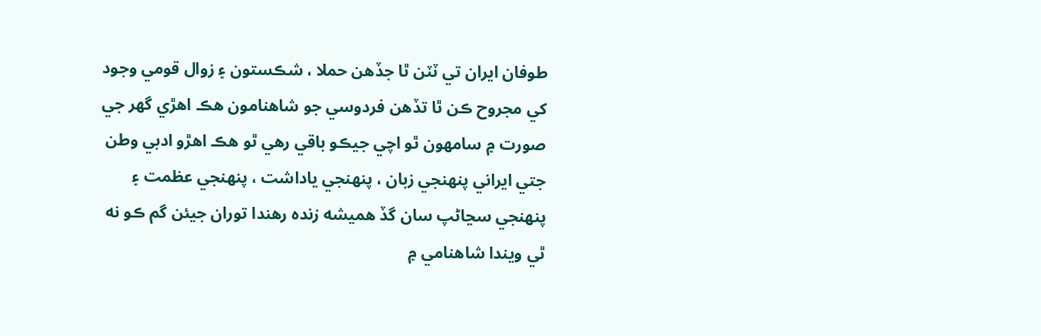طوفان ايران تي ٽٽن ٿا جڏهن حملا ، شڪستون ۽ زوال قومي وجود کي مجروح ڪن ٿا تڏهن فردوسي جو شاهنامون هڪ اهڙي گهر جي صورت ۾ سامهون ٿو اچي جيڪو باقي رهي ٿو هڪ اهڙو ادبي وطن جتي ايراني پنهنجي زبان ، پنهنجي ياداشت ، پنهنجي عظمت ۽ پنهنجي سڃاڻپ سان گڏ هميشه زنده رهندا توران جيئن گم ڪو نه ٿي ويندا شاهنامي ۾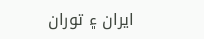ايران ۽ توران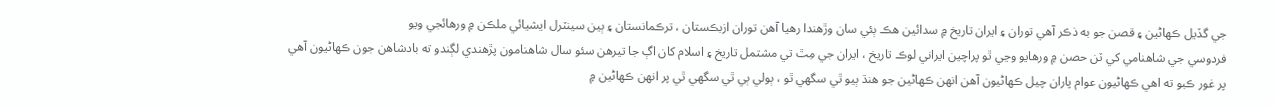جي گڏيل ڪهاڻين ۽ قصن جو به ذڪر آهي توران ۽ ايران تاريخ ۾ سدائين هڪ ٻئي سان وڙهندا رهيا آهن توران ازبڪستان ، ترڪمانستان ۽ ٻين سينٽرل ايشيائي ملڪن ۾ ورهائجي ويو
فردوسي جي شاهنامي کي ٽن حصن ۾ ورهايو وڃي ٿو پراچين ايراني لوڪ تاريخ ، ايران جي مِٿ تي مشتمل تاريخ ۽ اسلام کان اڳ جا تيرهن سئو سال شاهنامون پڙهندي لڳندو ته بادشاهن جون ڪهاڻيون آهي پر غور ڪبو ته اهي ڪهاڻيون عوام پاران چيل ڪهاڻيون آهن انهن ڪهاڻين جو هنڌ ٻيو ٿي سگهي ٿو ، ٻولي ٻي ٿي سگهي ٿي پر انهن ڪهاڻين ۾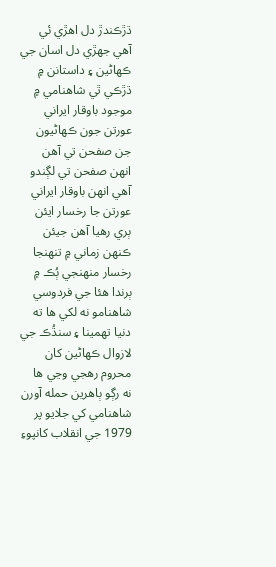ڌڙڪندڙ دل اهڙي ئي آهي جهڙي دل اسان جي ڪهاڻين ۽ داستانن ۾ ڌڙڪي ٿي شاهنامي ۾ موجود باوقار ايراني عورتن جون ڪهاڻيون جن صفحن تي آهن انهن صفحن تي لڳندو آهي انهن باوقار ايراني عورتن جا رخسار ايئن ٻري رهيا آهن جيئن ڪنهن زماني ۾ تنهنجا رخسار منهنجي ٻُڪ ۾ ٻرندا هئا جي فردوسي شاهنامو نه لکي ها ته دنيا تهمينا ۽ سنڌُڪ جي لازوال ڪهاڻين کان محروم رهجي وڃي ها
نه رڳو ٻاهرين حمله آورن شاهنامي کي جلايو پر 1979 جي انقلاب کانپوءِ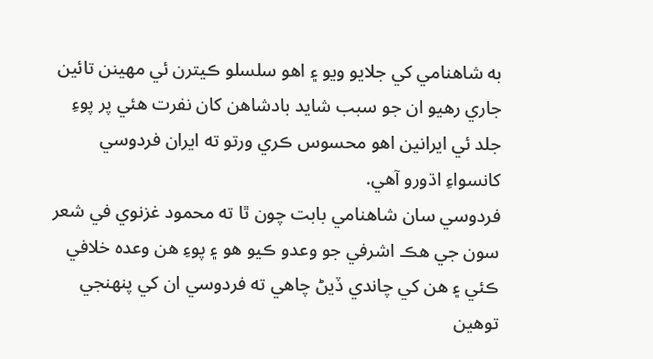به شاهنامي کي جلايو ويو ۽ اهو سلسلو ڪيترن ئي مهينن تائين جاري رهيو ان جو سبب شايد بادشاهن کان نفرت هئي پر پوءِ جلد ئي ايرانين اهو محسوس ڪري ورتو ته ايران فردوسي کانسواءِ اڌورو آهي.
فردوسي سان شاهنامي بابت چون ٿا ته محمود غزنوي في شعر سون جي هڪ اشرفي جو وعدو ڪيو هو ۽ پوءِ هن وعده خلافي ڪئي ۽ هن کي چاندي ڏيڻ چاهي ته فردوسي ان کي پنهنجي توهين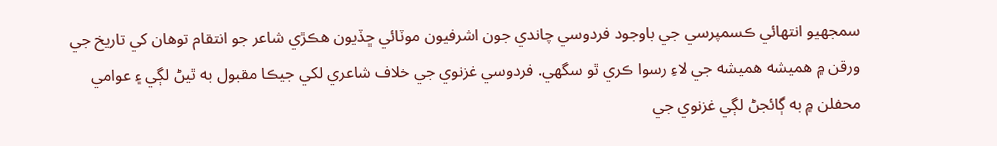سمجهيو انتهائي ڪسمپرسي جي باوجود فردوسي چاندي جون اشرفيون موٽائي ڇڏيون هڪڙي شاعر جو انتقام توهان کي تاريخ جي ورقن ۾ هميشه هميشه جي لاءِ رسوا ڪري ٿو سگهي. فردوسي غزنوي جي خلاف شاعري لکي جيڪا مقبول به ٿيڻ لڳي ۽ عوامي محفلن ۾ به ڳائجڻ لڳي غزنوي جي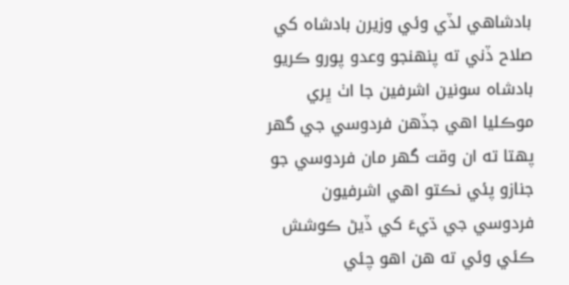بادشاهي لڏي وئي وزيرن بادشاه کي صلاح ڏني ته پنهنجو وعدو پورو ڪريو بادشاه سونين اشرفين جا اٺ ڀري موڪليا اهي جڏهن فردوسي جي گهر پهتا ته ان وقت گهر مان فردوسي جو جنازو پئي نڪتو اهي اشرفيون فردوسي جي ڌيءَ کي ڏيڻ ڪوشش ڪئي وئي ته هن اهو چئي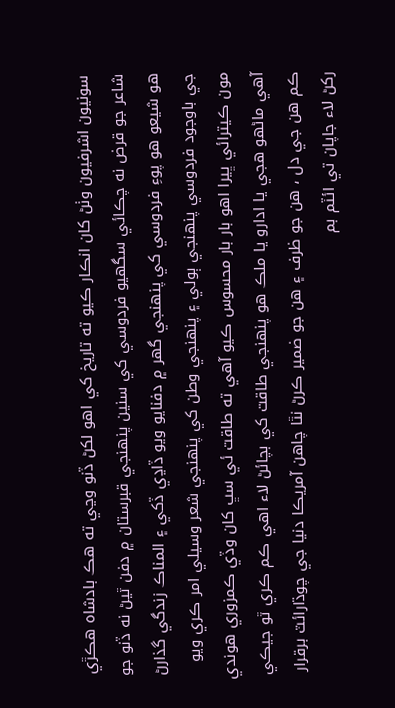سونيون اشرفيون وٺڻ کان انڪار ڪيو ته تاريخ کي اهو لکڻ ڏنو وڃي ته هڪ بادشاه هڪڙي شاعر جو قرض نه چڪائي سگهيو فردوسي کي سنين پنهنجي قبرستان ۾ دفن ٿيڻ نه ڏنو جو هو شيعو هو پوءِ فردوسي کي پنهنجي گهر ۾ دفنايو ويو ڏاڍي ڏکي ۽ المناڪ زندگي گذارڻ جي باوجود فردوسي پنهنجي ٻولي ۽ پنهنجي وطن کي پنهنجي شعر وسيلي امر ڪري ويو
مون ڪيترائي ڀيرا اهو بار بار محسوس ڪيو آهي ته طاقت ئي سڀ کان وڏي ڪمزوري هوندي آهي ماڻهو هجي يا ادارو يا ملڪ هو پنهنجي طاقت کي بچائڻ لاء اهي ڪم ڪري ٿو جيڪي ڪم هن جي دل ، هن جو ظرف ۽ هن جو ضمير ڪرڻ نٿا چاهن آمريڪا دنيا جي چوڌارائٽ برقرار رکڻ لاء جاپان تي ائٽم بم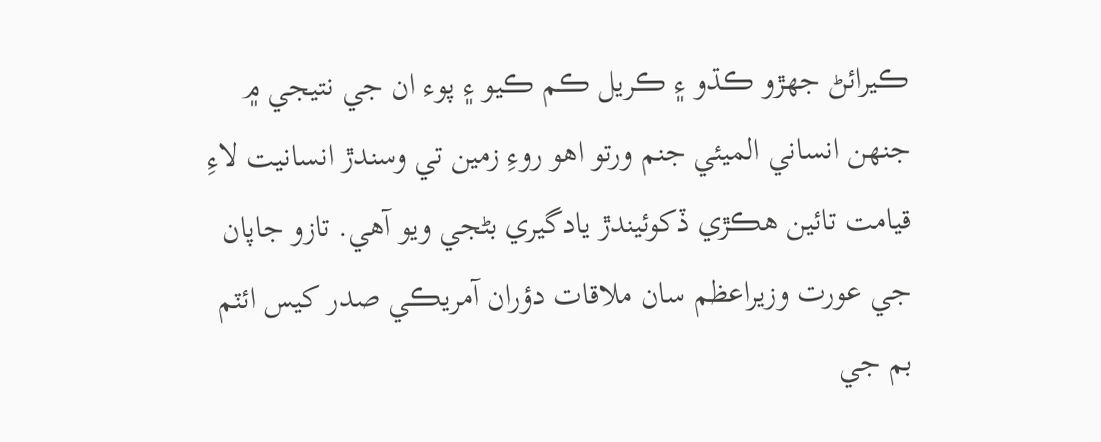ڪيرائڻ جهڙو ڪڌو ۽ ڪريل ڪم ڪيو ۽ پوء ان جي نتيجي ۾ جنهن انساني الميئي جنم ورتو اهو روءِ زمين تي وسندڙ انسانيت لاءِ قيامت تائين هڪڙي ڏکوئيندڙ يادگيري بڻجي ويو آهي. تازو جاپان جي عورت وزيراعظم سان ملاقات دؤران آمريڪي صدر کيس ائٽم بم جي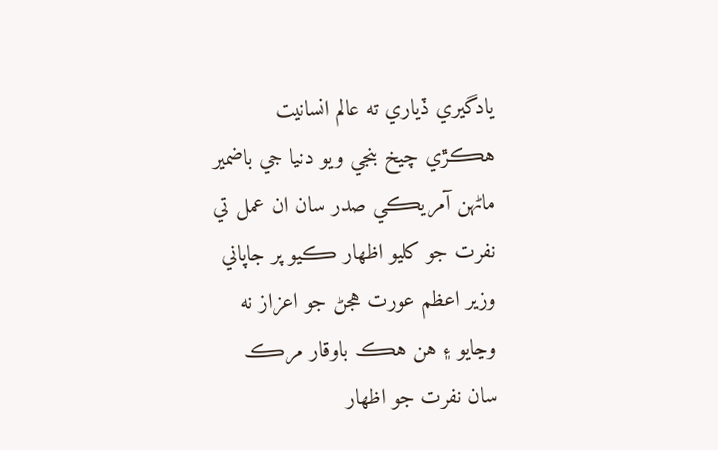يادگيري ڏياري ته عالم انسانيت هڪڙي چيخ بنجي ويو دنيا جي باضمير ماڻهن آمريڪي صدر سان ان عمل تي نفرت جو کليو اظهار ڪيو پر جاپاني وزير اعظم عورت هجڻ جو اعزاز نه وڃايو ۽ هن هڪ باوقار مرڪ سان نفرت جو اظهار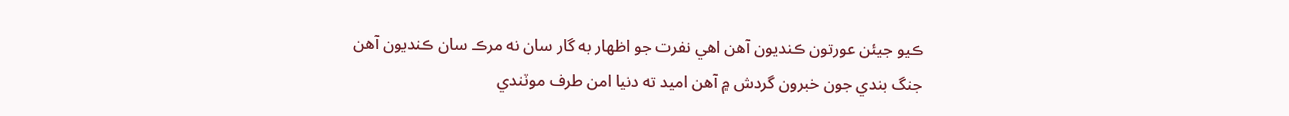ڪيو جيئن عورتون ڪنديون آهن اهي نفرت جو اظهار به گار سان نه مرڪ سان ڪنديون آهن
جنگ بندي جون خبرون گردش ۾ آهن اميد ته دنيا امن طرف موٽندي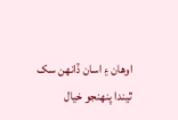اوهان ۽ اسان ڏانهن سک ٿيندا پنهنجو خيال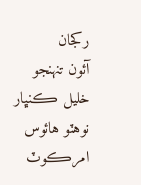رکجان
آئون تنهنجو
خليل ڪنڀار
نوهٽو هائوس امرڪوٽ